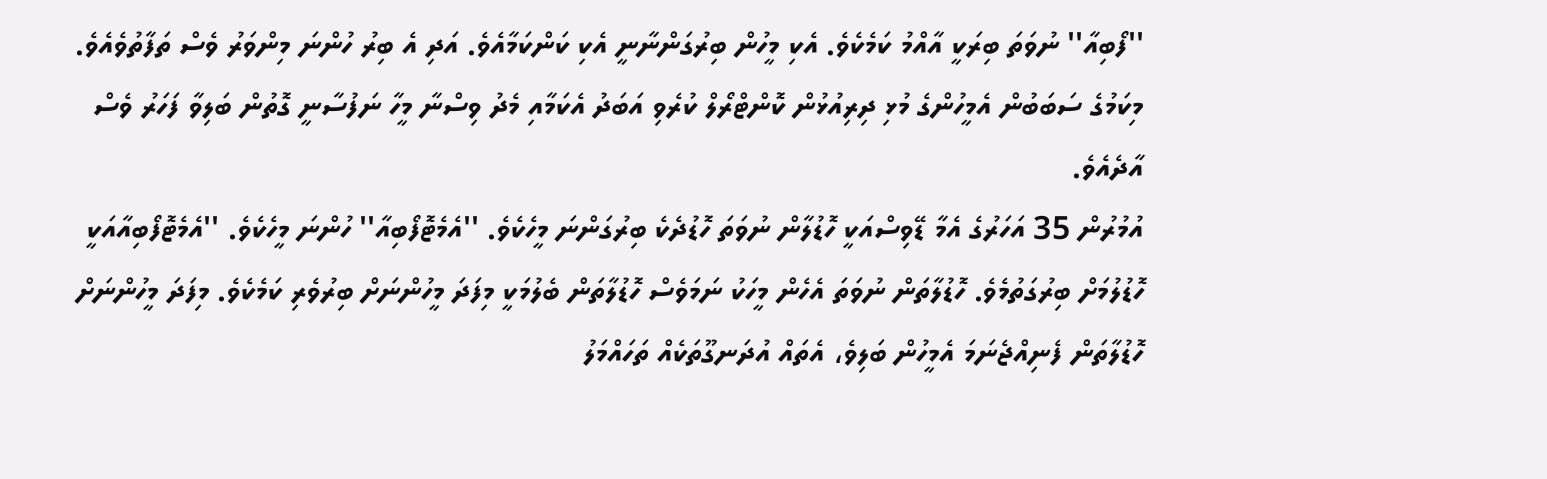''ފޯބިއާ'' ނުވަތަ ބިރަކީ އާއްމު ކަމެކެވެ. އެކި މީހުން ބިރުގަންނާނީ އެކި ކަންކަމާއެވެ. އަދި އެ ބިރު ހުންނަ މިންވަރު ވެސް ތަފާތުވެއެވެ. މިކަމުގެ ސަބަބުން އެމީހުންގެ މުޅި ދިރިއުޅުން ކޮންޓްރޯލް ކުރެވި އަބަދު އެކަމާއި މެދު ވިސްނާ މީހާ ނަފުސާނީ ގޮތުން ބަލިވާ ފަހަރު ވެސް އާދެއެވެ.
އުމުރުން 35 އަހަރުގެ އެމާ ޑޭވިސްއަކީ ހޮޑުލާން ނުވަތަ ހޮޑުދެކެ ބިރުގަންނަ މީހެކެވެ. ''އެމެޓޮފޯބިއާ'' ހުންނަ މީހެކެވެ. ''އެމެޓޮފޯބިއާއަކީ ހޮޑުލުމަށް ބިރުގަތުމެވެ. ހޮޑުލާތަން ނުވަތަ އެހެން މީހަކު ނަމަވެސް ހޮޑުލާތަން ބެލުމަކީ މިފަދަ މީހުންނަށް ބިރުވެރި ކަމެކެވެ. މިފަދަ މީހުންނަށް ހޮޑުލާތަން ފެނިއްޖެނަމަ އެމީހުން ބަލިވެ، އެތައް އުދަނގޫތަކެއް ތަހައްމަލު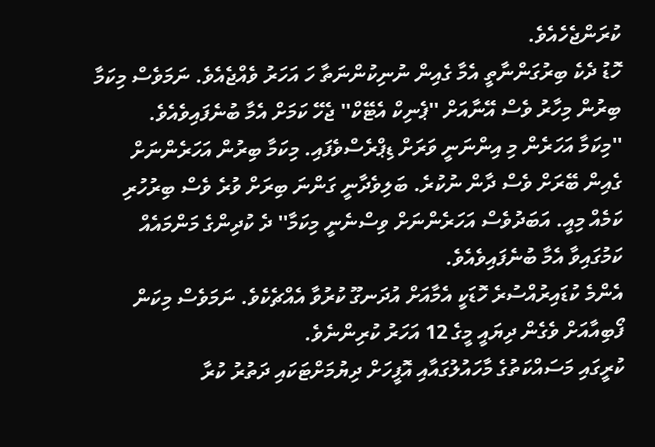ކުރަންޖެހެއެވެ.
ހޮޑު ދެކެ ބިރުގަންނާތީ އެމާ ގެއިން ނުނިކުންނަތާ ހަ އަހަރު ވެއްޖެއެވެ. ނަމަވެސް މިކަމާ ބިރުން މިހާރު ވެސް އޭނާއަށް ''ޕެނިކް އެޓޭކް'' ޖެހޭ ކަމަށް އެމާ ބުނެފައިވެއެވެ.
''މިކަމާ އަހަރެން މި އިންނަނީ ވަރަށް ޑިޕްރެސްވެފައި. މިކަމާ ބިރުން އަހަރެންނަށް ގެއިން ބޭރަށް ވެސް ދާން ނުކުރެ. ބަލިވެދާނީ ގަންނަ ބިރަށް ވުރެ ވެސް ބިރުހުރި ކަމެއް މިއީ. އަބަދުވެސް އަހަރެންނަށް ވިސްނެނީ މިކަމާ'' ދެ ކުދިންގެ މަންމައެއް ކަމުގައިވާ އެމާ ބުނެފައިވެއެވެ.
އެންމެ ކުޑައިރުއްސުރެ ހޮޑަކީ އެމާއަށް އުދަނގޫ ކުރުވާ އެއްޗެކެވެ. ނަމަވެސް މިކަން ފޯބިއާއަށް ވެގެން ދިޔައީ މީގެ 12 އަހަރު ކުރިންނެވެ.
ކުރީގައި މަސައްކަތުގެ މާހައުލުގައާއި އޮފީހަށް ދިޔުމަށްޓަކައި ދަތުރު ކުރާ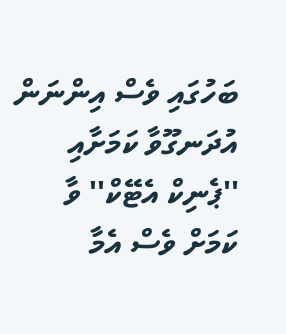ބަހުގައި ވެސް އިންނަން އުދަނގޫވާ ކަމަށާއި ''ޕެނިކް އެޓޭކް'' ވާ ކަމަށް ވެސް އެމާ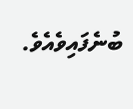ބުނެފައިވެއެވެ.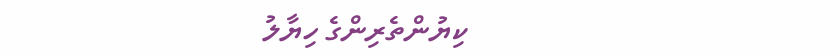ކިޔުންތެރިންގެ ހިޔާލު